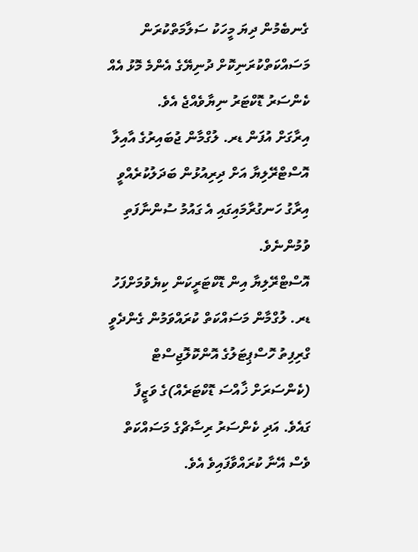ގެނބެމުން ދިޔަ މީހަކު ސަލާމަތްކުރަން މަސައްކަތްކުރަނިކޮށް ދުނިޔޭގެ އެންމެ މޮޅު އެއް ކެންސަރު ޑޮކްޓަރު ނިޔާވެއްޖެ އެވެ.
އިރާގަށް އުފަން ޑރ. ލުގްމާން ޖުބައިރުގެ އާއިލާ އޮސްޓްރޭލިޔާ އަށް ދިރިއުޅުން ބަދަލުކުރެއްވީ އިރާގު ހަނގުރާމައިގައި އެ ގައުމު ސުންނާފަތި ވުމުންނެވެ.
އޮސްޓްރޭލިޔާ އިން ޑޮކްޓަރީކަން ކިޔެވުމަށްފަހު ޑރ. ލުގްމާން މަސައްކަތް ކުރައްވަމުން ގެންދެވީ ގްރިފިތު ހޮސްޕިޓަލުގެ އޮންކޮލޮޖިސްޓް (ކެންސަރަށް ޚާއްސަ ޑޮކްޓަރެއް)ގެ ވަޒީފާ ގައެވެ. އަދި ކެންސަރު ރިސާޗްގެ މަސައްކަތް ވެސް އޭނާ ކުރައްވާފައިވެ އެވެ.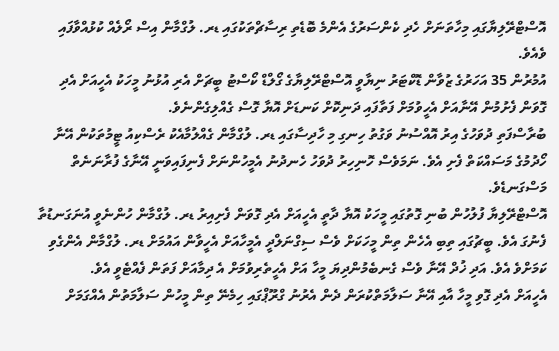އޮސްޓްރޭލިޔާގައި މިހާތަނަށް ހެދި ކެންސަރުގެ އެންމެ ބޮޑެތި ރިސާޗްތަކުގައި ޑރ. ލުގްމާން އިސް ރޯލެއް ކުޅުއްވާފައި ވެއެވެ.
އުމުރުން 35 އަހަރުގެ ޒުވާން ޑޮކްޓަރު ނިޔާވީ އޮސްޓްރޭލިޔާގެ ގޯލްޑް ކޯސްޓު ބީޗަށް އެރި އުޅުނު މީހަކު އެހީއަށް އެދި ގޮވަން ފެށުމުން އޭނާއަށް އެހީވުމަށް ފަތާފައި ދަނިކޮށް ކަނޑަށް އޮޔާ ގޮސް ގެއްލިގެންނެވެ.
ބުރާސްފަތި ދުވަހުގެ އިރު އޮއްސުނު ވަގުތު ހިނގި މި ހާދިސާގައި ޑރ. ލުގްމާން ގެއްލުމާއެކު ރެސްކިއު ޓީމުތަކުން އޭނާ ހޯދުމުގެ މަސައްކަތް ފެށި އެވެ. ނަމަވެސް ހޮނިހިރު ދުވަހު ހެނދުނު އެމީހުންނަށް ފެނިފައިވަނީ އޭނާގެ ފުރާނަނެތް މަސްގަނޑެވެ.
އޮސްޓްރޭލިޔާ ފުލުހުން ބުނި ގޮތުގައި މީހަކު އޮޔާ ދާތީ އެހީއަށް އެދި ގޮވަން ފެށިއިރު ޑރ. ލުގްމާން ހުންނެވީ އުނަގަނޑުތާ ފެނުގަ އެވެ. ބީޗުގައި ތިބި އެހެން ތިން މީހަކަށް ވެސް ސިގްނަލްދީ އެމީހާއަށް އެހީވާން އައުމަށް ޑރ. ލުގްމާން އެންގެވި ކަމަށްވެ އެވެ. އަދި ޚުދް އޭނާ ވެސް ގެނބެމުންދިޔަ މީހާ އަށް އެހީތެރިވުމަށް އެ ދިމާއަށް ފަތަން ފެއްޓެވީ އެވެ.
އެހީއަށް އެދި ގޮވި މީހާ އާއި އޭނާ ސަލާމަތްކުރަން ދެން އެރުނު ގްރޫޕްގައި ހިމެނޭ ތިން މީހުން ސަލާމަތުން އެއްގަމަށް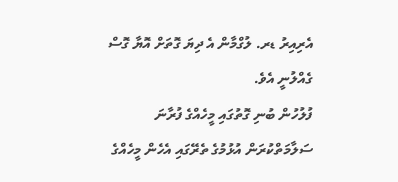އެރިއިރު ޑރ. ލުގްމާން އެ ދިޔަ ގޮތަށް އޮޔާ ގޮސް ގެއްލުނީ އެވެ.
ފުލުހުން ބުނި ގޮތުގައި މީހެއްގެ ފުރާނަ ސަލާމަތްކުރަން އުޅުމުގެ ތެރޭގައި އެހެން މީހެއްގެ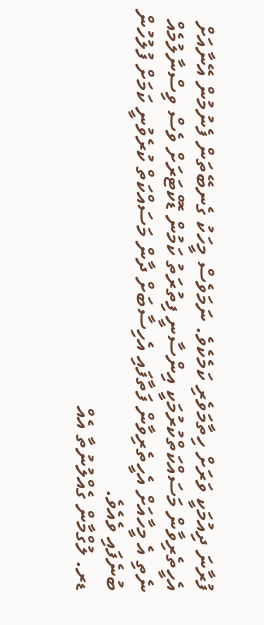ފުރާނަ ދިއުމަކީ ވަރަށް ހިތާމަވެރި ކަމެކެވެ. ނަމަވެސް މީހަކު ގެނބޭތަން ފެނުމުން އޭނާއަށް އެހީތެރިވާން މަސައްކަތްކުރުމަކީ އިންސާނީ ފިތުރަތު ކަމުން ޑޮކްޓަރަށް ވެސް ވިސްނާލުމެއް ނެތި އެ މީހާއަށް އެހީތެރިވާން ފަތާފައި އެހިސާބަށް ދާން މަސައްކަތް ކުރެވުނީ ކަމަށް ފުލުހުން ބުނެފައި ވެއެވެ.
ޑރ. ލުގްމާން ގެއްލުނުތާ އެއް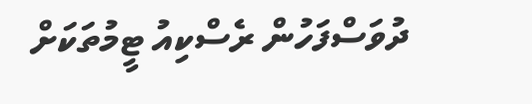ދުވަސްފަހުން ރެސްކިއު ޓީމުތަކަށް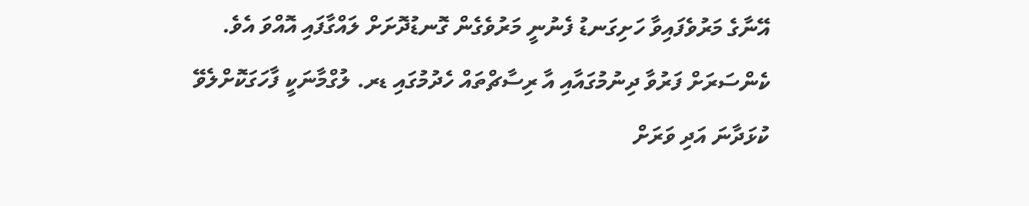އޭނާގެ މަރުވެފައިވާ ހަށިގަނޑު ފެނުނީ މަރުވެގެން ގޮނޑުދޮށަށް ލައްގާފައި އޮއްވަ އެވެ.
ކެންސަރަށް ފަރުވާ ދިނުމުގައާއި އާ ރިސާޗްތައް ހެދުމުގައި ޑރ. ލުގްމާނަކީ ފާހަގަކޮށްލެވޭ ކުޅަދާނަ އަދި ވަރަށް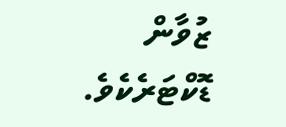ޒުވާން ޑޮކްޓަރެކެވެ.